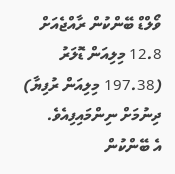ވޯލްޑް ބޭންކުން ރާއްޖެއަށް 12.8 މިލިއަން ޑޮލަރު (197.38 މިލިއަން ރުފިޔާ) ދިނުމަށް ނިންމައިފިއެވެ.
އެ ބޭންކުން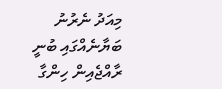މިއަދު ނެރުނު ބަޔާނެއްގައި ބުނީ ރާއްޖެއިން ހިންގާ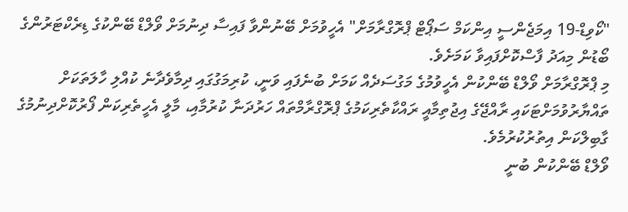"ކޯވިޑް-19 އިމަޖެންސީ އިންކަމް ސަޕޯޓް ޕްރޮގްރާމަށް" އެހީވުމަށް ބޭނުންވާ ފައިސާ ދިނުމަށް ވޯލްޑް ބޭންކުގެ ޑިރެކްޓަރުންގެ ބޯޑުން މިއަދު ފާސްކޮށްފައިވާ ކަމަށެވެ.
މި ޕްރޮގްރާމަށް ވޯލްޑް ބޭންކުން އެހީވުމުގެ މަގުސަދެއް ކަމަށް ބުނެފައި ވަނީ، ކުރިމަގުގައި ދިމާވެދާނެ ކުއްލި ހާލަތަކަށް ތައްޔާރުވުމަށްޓަކައި ރާއްޖޭގެ އިޖުތިމާއީ ރައްކާތެރިކަމުގެ ޕްރޮގްރާމްތައް ހަރުދަނާ ކުރުމާއި، މާލީ އެހީތެރިކަން ފޯރުކޮށްދިނުމުގެ ގާބިލްކަން އިތުރުކުރުމެވެ.
ވޯލްޑް ބޭންކުން ބުނީ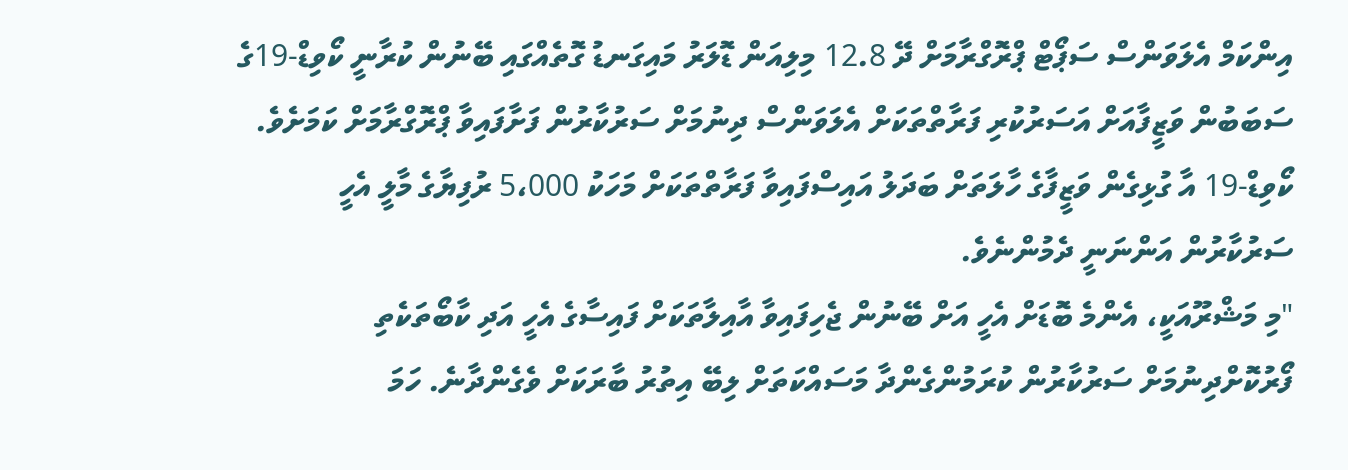އިންކަމް އެލަވަންސް ސަޕޯޓް ޕްރޮގްރާމަށް ދޭ 12.8 މިލިއަން ޑޮލަރު މައިގަނޑު ގޮތެއްގައި ބޭނުން ކުރާނީ ކޯވިޑް-19ގެ ސަބަބުން ވަޒީފާއަށް އަސަރުކުރި ފަރާތްތަކަށް އެލަވަންސް ދިނުމަށް ސަރުކާރުން ފަށާފައިވާ ޕްރޮގްރާމަށް ކަމަށެވެ. ކޯވިޑް-19 އާ ގުޅިގެން ވަޒީފާގެ ހާލަތަށް ބަދަލު އައިސްފައިވާ ފަރާތްތަކަށް މަހަކު 5،000 ރުފިޔާގެ މާލީ އެހީ ސަރުކާރުން އަންނަނީ ދެމުންނެވެ.
"މި މަޝްރޫއަކީ، އެންމެ ބޮޑަށް އެހީ އަށް ބޭނުން ޖެހިފައިވާ އާއިލާތަކަށް ފައިސާގެ އެހީ އަދި ކާބޯތަކެތި ފޯރުކޮށްދިނުމަށް ސަރުކާރުން ކުރަމުންގެންދާ މަސައްކަތަށް ލިބޭ އިތުރު ބާރަކަށް ވެގެންދާނެ. ހަމަ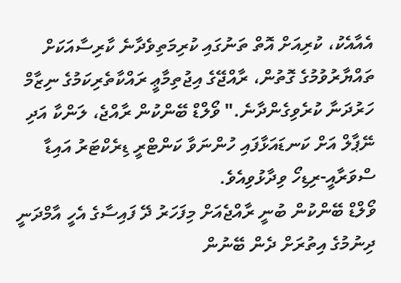އެއާއެކު، ކުރިއަށް އޮތް ތަނުގައި ކުރިމަތިވެދާނެ ކާރިސާއަކަށް ތައްޔާރުވުމުގެ ގޮތުން، ރާއްޖޭގެ އިޖުތިމާޢީ ރައްކާތެރިކަމުގެ ނިޒާމް ހަރުދަނާ ކުރެވިގެންދާނެ." ވޯލްޑް ބޭންކުން ރާއްޖެ، ލަންކާ އަދި ނޭޕާލް އަށް ކަނޑައަޅާފައި ހުންނަވާ ކަންޓްރީ ޑިރެކްޓަރު އައިޑާ ސްވަރާއީ-ރިޑިހޯ ވިދާޅުވިއެވެ.
ވޯލްޑް ބޭންކުން ބުނީ ރާއްޖެއަށް މިފަހަރު ދޭ ފައިސާގެ އެހީ އާމްދަނީ ދިނުމުގެ އިތުރަށް ދެން ބޭނުން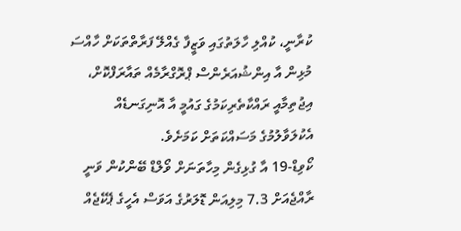ކުރާނީ، ކުއްލި ހާލަތުގައި ވަޒީފާ ގެއްލޭ ފަރާތްތަކަށް ހާއްސަ މުޅިން އާ އިންޝުއަރެންސް ޕްރޮގްރާމެއް ތައާރަފްކޮށް، އިޖުތިމާއީ ރައްކާތެރިކަމުގެ ގައުމީ އާ އޮނިގަނޑެއް އެކުލަވާލުމުގެ މަސައްކަތަށް ކަމަށެވެ.
ކޯވިޑް-19 އާ ގުޅިގެން މިހާތަނަށް ވޯލްޑް ބޭންކުން ވަނީ ރާއްޖެއަށް 7.3 މިލިއަން ޑޮލަރުގެ އަވަސް އެހީގެ ޕެކޭޖެއް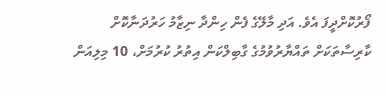ފޯރުކޮށްދީފަ އެވެ. އަދި މާލޭގެ ފެން ހިންދާ ނިޒާމު ހަރުދަނާކޮށް ކާރިސާތަކަށް ތައްޔާރުވުމުގެ ގާބިލްކަން އިތުރު ކުރުމަށް، 10 މިލިއަން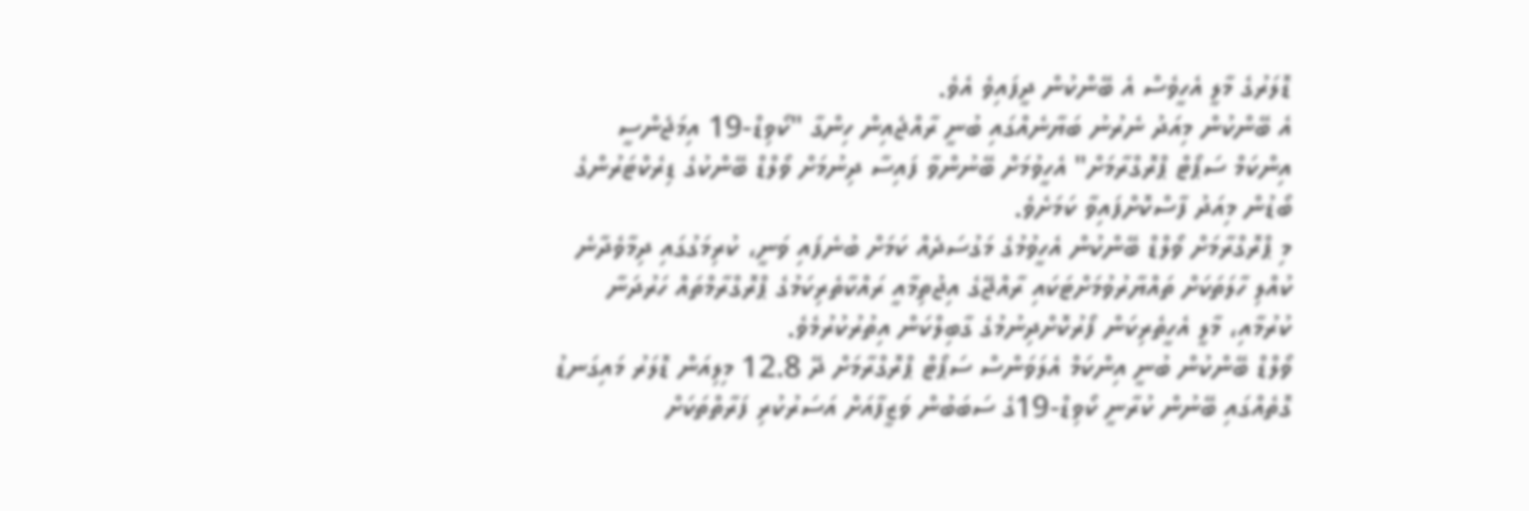ޑޮލަރުގެ މާލީ އެހީވެސް އެ ބޭންކުން ދީފައިވެ އެވެ.
އެ ބޭންކުން މިއަދު ނެރުނު ބަޔާނެއްގައި ބުނީ ރާއްޖެއިން ހިންގާ "ކޯވިޑް-19 އިމަޖެންސީ އިންކަމް ސަޕޯޓް ޕްރޮގްރާމަށް" އެހީވުމަށް ބޭނުންވާ ފައިސާ ދިނުމަށް ވޯލްޑް ބޭންކުގެ ޑިރެކްޓަރުންގެ ބޯޑުން މިއަދު ފާސްކޮށްފައިވާ ކަމަށެވެ.
މި ޕްރޮގްރާމަށް ވޯލްޑް ބޭންކުން އެހީވުމުގެ މަގުސަދެއް ކަމަށް ބުނެފައި ވަނީ، ކުރިމަގުގައި ދިމާވެދާނެ ކުއްލި ހާލަތަކަށް ތައްޔާރުވުމަށްޓަކައި ރާއްޖޭގެ އިޖުތިމާއީ ރައްކާތެރިކަމުގެ ޕްރޮގްރާމްތައް ހަރުދަނާ ކުރުމާއި، މާލީ އެހީތެރިކަން ފޯރުކޮށްދިނުމުގެ ގާބިލްކަން އިތުރުކުރުމެވެ.
ވޯލްޑް ބޭންކުން ބުނީ އިންކަމް އެލަވަންސް ސަޕޯޓް ޕްރޮގްރާމަށް ދޭ 12.8 މިލިއަން ޑޮލަރު މައިގަނޑު ގޮތެއްގައި ބޭނުން ކުރާނީ ކޯވިޑް-19ގެ ސަބަބުން ވަޒީފާއަށް އަސަރުކުރި ފަރާތްތަކަށް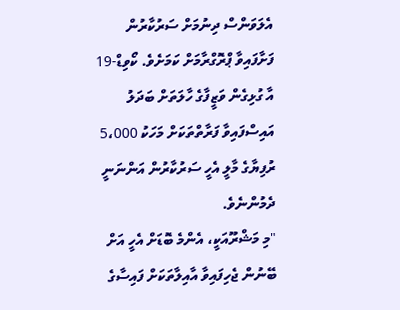އެލަވަންސް ދިނުމަށް ސަރުކާރުން ފަށާފައިވާ ޕްރޮގްރާމަށް ކަމަށެވެ. ކޯވިޑް-19 އާ ގުޅިގެން ވަޒީފާގެ ހާލަތަށް ބަދަލު އައިސްފައިވާ ފަރާތްތަކަށް މަހަކު 5،000 ރުފިޔާގެ މާލީ އެހީ ސަރުކާރުން އަންނަނީ ދެމުންނެވެ.
"މި މަޝްރޫއަކީ، އެންމެ ބޮޑަށް އެހީ އަށް ބޭނުން ޖެހިފައިވާ އާއިލާތަކަށް ފައިސާގެ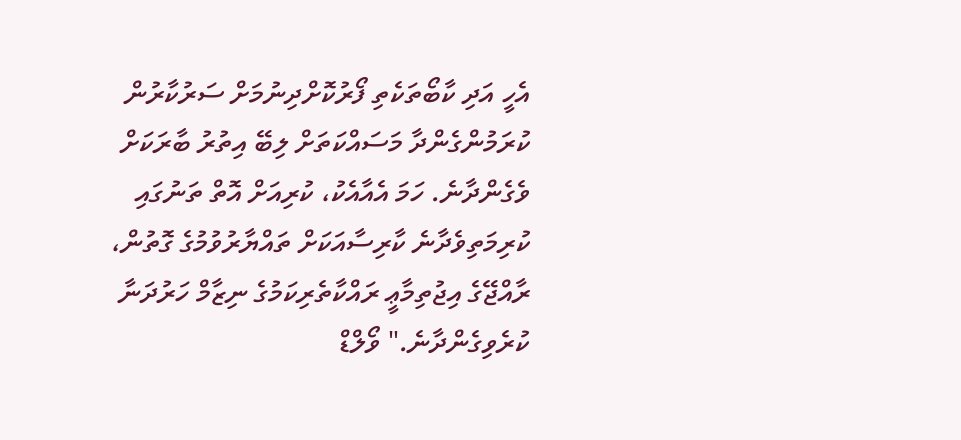އެހީ އަދި ކާބޯތަކެތި ފޯރުކޮށްދިނުމަށް ސަރުކާރުން ކުރަމުންގެންދާ މަސައްކަތަށް ލިބޭ އިތުރު ބާރަކަށް ވެގެންދާނެ. ހަމަ އެއާއެކު، ކުރިއަށް އޮތް ތަނުގައި ކުރިމަތިވެދާނެ ކާރިސާއަކަށް ތައްޔާރުވުމުގެ ގޮތުން، ރާއްޖޭގެ އިޖުތިމާޢީ ރައްކާތެރިކަމުގެ ނިޒާމް ހަރުދަނާ ކުރެވިގެންދާނެ." ވޯލްޑް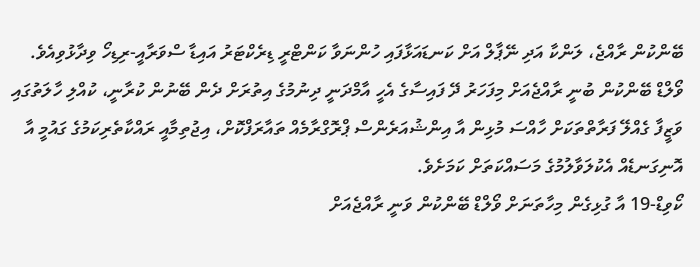ބޭންކުން ރާއްޖެ، ލަންކާ އަދި ނޭޕާލް އަށް ކަނޑައަޅާފައި ހުންނަވާ ކަންޓްރީ ޑިރެކްޓަރު އައިޑާ ސްވަރާއީ-ރިޑިހޯ ވިދާޅުވިއެވެ.
ވޯލްޑް ބޭންކުން ބުނީ ރާއްޖެއަށް މިފަހަރު ދޭ ފައިސާގެ އެހީ އާމްދަނީ ދިނުމުގެ އިތުރަށް ދެން ބޭނުން ކުރާނީ، ކުއްލި ހާލަތުގައި ވަޒީފާ ގެއްލޭ ފަރާތްތަކަށް ހާއްސަ މުޅިން އާ އިންޝުއަރެންސް ޕްރޮގްރާމެއް ތައާރަފްކޮށް، އިޖުތިމާއީ ރައްކާތެރިކަމުގެ ގައުމީ އާ އޮނިގަނޑެއް އެކުލަވާލުމުގެ މަސައްކަތަށް ކަމަށެވެ.
ކޯވިޑް-19 އާ ގުޅިގެން މިހާތަނަށް ވޯލްޑް ބޭންކުން ވަނީ ރާއްޖެއަށް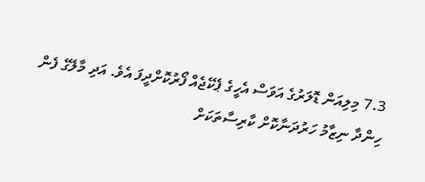7.3 މިލިއަން ޑޮލަރުގެ އަވަސް އެހީގެ ޕެކޭޖެއް ފޯރުކޮށްދީފަ އެވެ. އަދި މާލޭގެ ފެން ހިންދާ ނިޒާމު ހަރުދަނާކޮށް ކާރިސާތަކަށް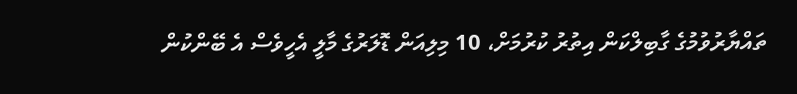ތައްޔާރުވުމުގެ ގާބިލްކަން އިތުރު ކުރުމަށް، 10 މިލިއަން ޑޮލަރުގެ މާލީ އެހީވެސް އެ ބޭންކުން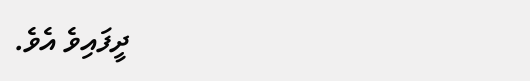ދީފައިވެ އެވެ.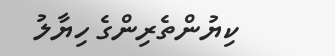ކިޔުންތެރިންގެ ހިޔާލު